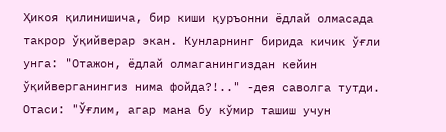Ҳикоя қилинишича, бир киши қуръонни ёдлай олмасада такрор ўқийверар экан. Кунларнинг бирида кичик ўғли унга: "Отажон, ёдлай олмаганингиздан кейин ўқийверганингиз нима фойда?!.." -дея саволга тутди. Отаси: "Ўғлим, агар мана бу кўмир ташиш учун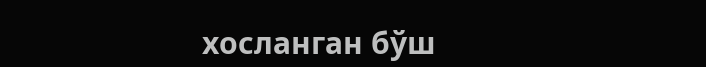хосланган бўш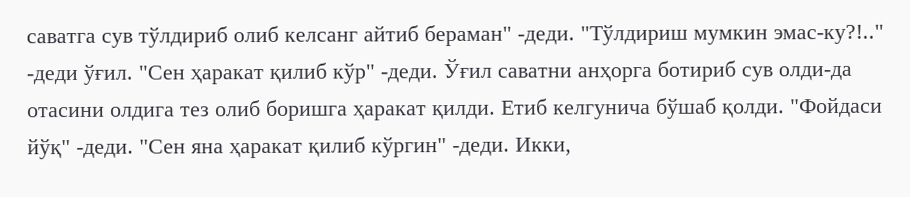саватга сув тўлдириб олиб келсанг айтиб бераман" -деди. "Тўлдириш мумкин эмас-ку?!.." -деди ўғил. "Сен ҳаракат қилиб кўр" -деди. Ўғил саватни анҳорга ботириб сув олди-да отасини олдига тез олиб боришга ҳаракат қилди. Етиб келгунича бўшаб қолди. "Фойдаси йўқ" -деди. "Сен яна ҳаракат қилиб кўргин" -деди. Икки,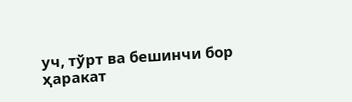уч, тўрт ва бешинчи бор ҳаракат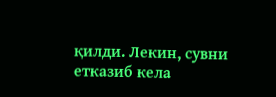қилди. Лекин, сувни етказиб кела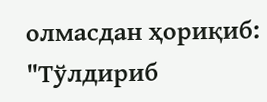олмасдан ҳориқиб: "Тўлдириб